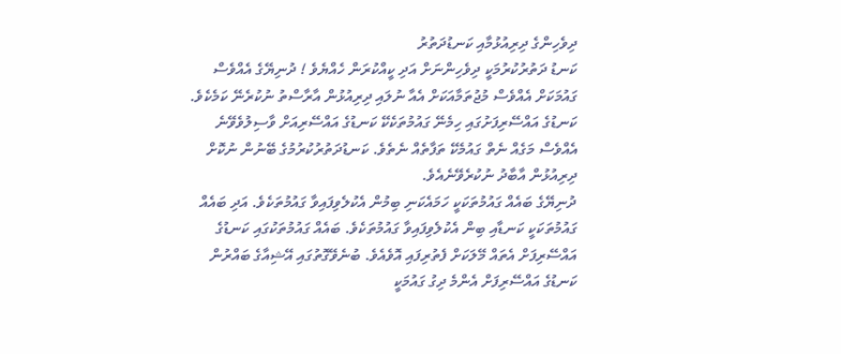ދިވެހިންގެ ދިރިއުޅުމާއި ކަނޑުދަތުރު
ކަނޑު ދަތުރުކުރުމަކީ ދިވެހިންނަށް އަދި ކީއްކުރަން ހެއްޔެވެ ! ދުނިޔޭގެ އެއްވެސް ގައުމަކަށް އެއްވެސް މުޖުތަމާއަކަށް އެއާ ނުލައި ދިރިއުޅުން އާރާސްތު ނުކުރެނޭ ކަމެކެވެ. ކަނޑުގެ އައްސޭރިފަށުގައި ހިމެނޭ ގައުމުތަކެކޭ ކަނޑުގެ އައްސޭރިއަށް ވާސިލުވެވޭނެ އެއްވެސް މަގެއް ނެތް ގައުމެކޭ ތަފާތެއް ނެތެވެ. ކަނޑުދަތުރުކުރުމުގެ ބޭނުން ނުކޮށް ދިރިއުޅުން އާބާދު ނުކުރެވޭނެއެވެ.
ދުނިޔޭގެ ބައެއް ގައުމުތަކަކީ ހަމައެކަނި ބިމުން އެކުލެވިފައިވާ ގައުމުތަކެވެ. އަދި ބައެއް ގައުމުތަކަކީ ކަނޑާއި ބިން އެކުލެވިފައިވާ ގައުމުތަކެވެ. ބައެއް ގައުމުތަކުގައި ކަނޑުގެ އައްސޭރިފަށް އެތައް މޭލަކަށް ފެތުރިފައި އޮވެއެވެ. ބުނެވޭގޮތުގައި އޭޝިއާގެ ބައްރުން ކަނޑުގެ އައްސޭރިފަށް އެންމެ ދިގު ގައުމަކީ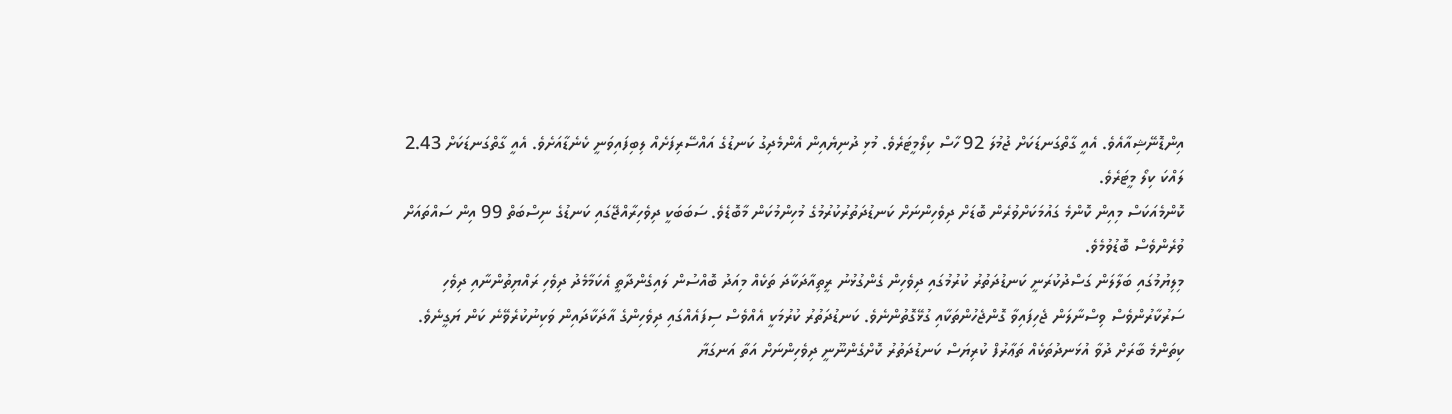އިންޑޮނޭޝިއާއެވެ. އެއީ ގާތްގަނޑަކަށް ޖުމުލަ 92 ހާސް ކިލޯމީޓަރެވެ. މުޅި ދުނިޔެއިން އެންމެދިގު ކަނޑުގެ އައްސޭރިފަށެއް ލިބިފައިވަނީ ކެނެޑާއަށެވެ. އެއީ ގާތްގަނޑަކަށް 2.43 ލައްކަ ކިލޯ މީޓަރެވެ.
ކޮންމެއަކަސް މިއިން ކޮންމެ ގައުމަކަށްވުރެން ބޮޑަށް ދިވެހިންނަށް ކަނޑުދަތުރުކުރުމުގެ މުހިންމުކަން މާބޮޑެވެ. ސަބަބަކީ ދިވެހިރާއްޖޭގައި ކަނޑުގެ ނިސްބަތް 99 އިން ސައްތައަށް
ވުރެންވެސް ބޮޑުވުމެވެ.
މިލިޔުމުގައި ބަލާލަން ގަސްދުކުރަނީ ކަނޑުދަތުރު ކުރުމުގައި ދިވެހިން ގެންގުޅުނު ރީތިއާދަކާދަ ތަކެއް މިއަދު ބޮއްސުން ލައިގެންދާތީ އެކަމާމެދު ދިވެހި ރައްޔިތުންނާއި ދިވެހި ސަރުކާރުންވެސް ވިސްނާލަން ޖެހިފައިވާ ގޮންޖެހުންތަކާއި ގުޅޭގޮތުންނެވެ. ކަނޑުދަތުރު ކުރުމަކީ އެއްވެސް ސިފައެއްގައި ދިވެހިންގެ އާދަކާދައިން ވަކިނުކުރެވޭނެ ކަން ޔަގީނެވެ. ކިތަންމެ ބާރަށް ދުވާ އުޅަނދުތަކެއް ތަޢާރުފް ކުރިޔަސް ކަނޑުދަތުރު ކޮށްގެންނޫނީ ދިވެހިންނަށް އަތާ އަނގަޔާ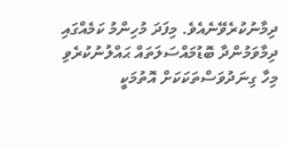ދިމާނުކުރެވޭނެއެވެ. މިފަދަ މުހިންމު ކަމެއްގައި ދިމާވަމުންދާ ބޮޑުމައްސަލަތައް ޙައްލުނުކުރެވި މިހާ ގިނަދުވަސްތަކަކަށް އޮތުމަކީ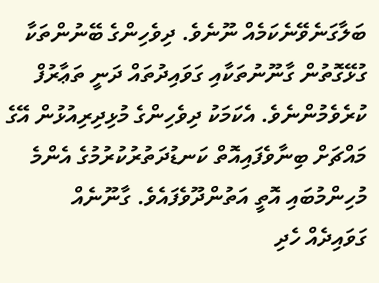ބަލާގަނެވޭނެކަމެއް ނޫނެވެ. ދިވެހިންގެ ބޭނުންތަކާ ގުޅޭގޮތުން ގާނޫނުތަކާއި ގަވައިދުތައް ދަނީ ތަޢާރުފް ކުރެވެމުންނެވެ. އެކަމަކު ދިވެހިންގެ މުޅިދިރިއުޅުން އޭގެ މައްޗަށް ބިނާވެފައިއޮތް ކަނޑުދަތުރުކުރުމުގެ އެންމެ މުހިންމުބައި އޮތީ އަތުންދޫވެފައެވެ. ގާނޫނެއް ގަވައިދެއް ހެދި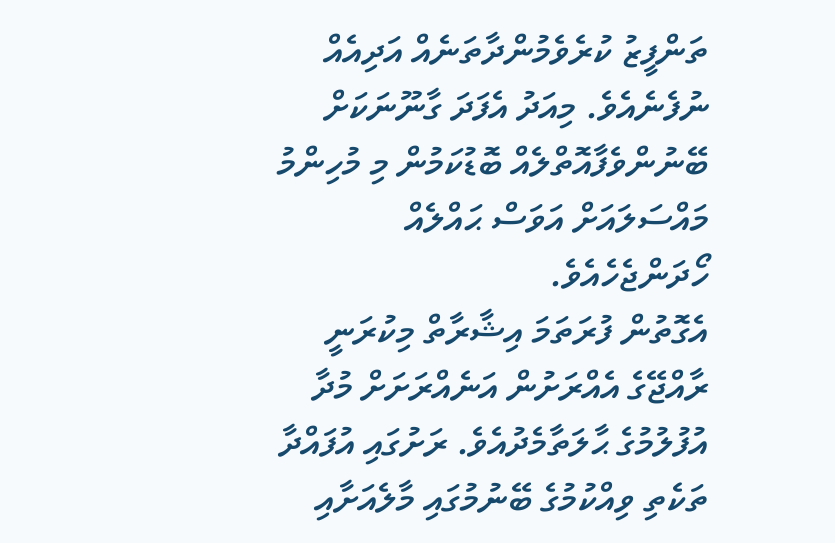ތަންފީޒު ކުރެވެމުންދާތަނެއް އަދިއެއް ނުފެނެއެވެ. މިއަދު އެފަދަ ގާނޫނަކަށް ބޭނުންވެފާއޮތްލެއް ބޮޑުކަމުން މި މުހިންމު މައްސަލައަށް އަވަސް ޙައްލެއް ހޯދަންޖެހެއެވެ.
އެގޮތުން ފުރަތަމަ އިޝާރާތް މިކުރަނީ ރާއްޖޭގެ އެއްރަށުން އަނެއްރަށަށް މުދާ އުފުލުމުގެ ޙާލަތާމެދުއެވެ. ރަށުގައި އުފައްދާ ތަކެތި ވިއްކުމުގެ ބޭނުމުގައި މާލެއަށާއި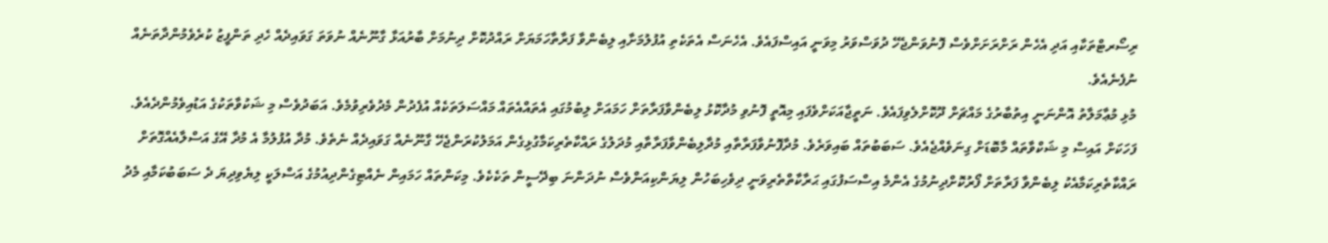ރިސޯރޓްތަކާއި އަދި އެހެން ރަށްރަށަށްވެސް ފޮނުވަންޖެހޭ ދުވަސްވަރު މިވަނީ އައިސްފައެވެ. އެހެނަސް އެތަކެތި އުފުލުމަށާއި ލިބެންވާ ފަރާތާހަމަޔަށް ރައްދުކޮށް ދިނުމަށް ބާރުއަޅާ ގާނޫނެއް ނުވަތަ ގަވައިދެއް ހެދި ތަންފީޒު ކުރެވެމުންދާތަނެއް ނުފެނެއެވެ.
މުޅި މުޢާމަލާތު އޮންނަނީ އިތުބާރުގެ މައްޗަށް ދޫކޮށްލެވިފައެވެ. ނަތީޖާއަކަށްވެފައި މިއޮތީ ފޮނުވި މުދާކޮޅު ލިބެންވާފަރާތަށް ހަމައަށް ލިބުމުގައި އެތައްއެތައް މައްސަލަތަކެއް އުފެދުން މެދުވެރިވުމެވެ. އަބަދުވެސް މި ޝަކުވާތަކުގެ އަޑުއިވެމުންދެއެވެ. ފަހަކަށް އައިސް މި ޝަކްވާތައް މާބޮޑަށް ގިނަވެއްޖެއެވެ. ސަބަބުތައް ބައިވަރެވެ. މުދާފޮނުވާފަރާތާއި މުދާލިބެންވާފަރާތާއި މުދަލުގެ ރައްކާތެރިކަމާގުޅިގެން އަމަލުކުރަންޖެހޭ ގާނޫނެއް ގަވައިދެއް ނެތެވެ. މުދާ އުފުލުމާ އެ މުދާ އޭގެ އަސްލާއެއްގޮތަށް ރައްކާތެރިކަމާއެކު ލިބެންވާ ފަރާތަށް ފޯރުކޮށްދިނުމުގެ އެންމެ އިސްސަފުގައި ޙަރާކާތްތެރިވަނީ ދިވެހިބަހުން ލިޔަންކިއަންވެސް ނުދަންނަ ބިދޭސީން ތަކެކެވެ. މިކަންތައް ހަމައިން ނެއްޓިގެންދިއުމުގެ އަސްލަކީ ލިޔެވިދިޔަ ދެ ސަބަބުކަމާއި މެދު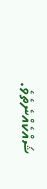ޝައްކެއްނެތެވެ.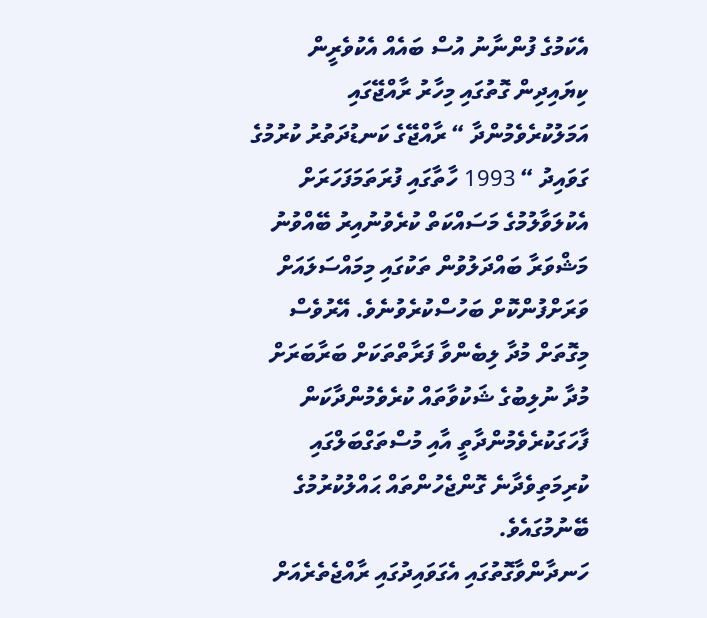އެކަމުގެ ފުންނާނު އުސް ބައެއް އެކުވެރީން ކިޔައިދިން ގޮތުގައި މިހާރު ރާއްޖޭގައި އަމަލުކުރެވެމުންދާ “ ރާއްޖޭގެ ކަނޑުދަތުރު ކުރުމުގެ ގަވައިދު “ 1993 ހާތާގައި ފުރަތަމަފަހަރަށް އެކުލަވާލުމުގެ މަސައްކަތް ކުރެވުނުއިރު ބޭއްވުނު މަޝްވަރާ ބައްދަލުވުން ތަކުގައި މިމައްސަލައަށް ވަރަށްފުންކޮށް ބަހުސްކުރެވުނެވެ. އޭރުވެސް މިގޮތަށް މުދާ ލިބެންވާ ފަރާތްތަކަށް ބަރާބަރަށް މުދާ ނުލިބުގެ ޝަކުވާތައް ކުރެވެމުންދާކަން ފާހަގަކުރެވެމުންދާތީ އާއި މުސްތަގްބަލްގައި ކުރިމަތިވެދާނެ ގޮންޖެހުންތައް ޙައްލުކުރުމުގެ ބޭނުމުގައެވެ.
ހަނދާންވާގޮތުގައި އެގަވައިދުގައި ރާއްޖެތެރެއަށް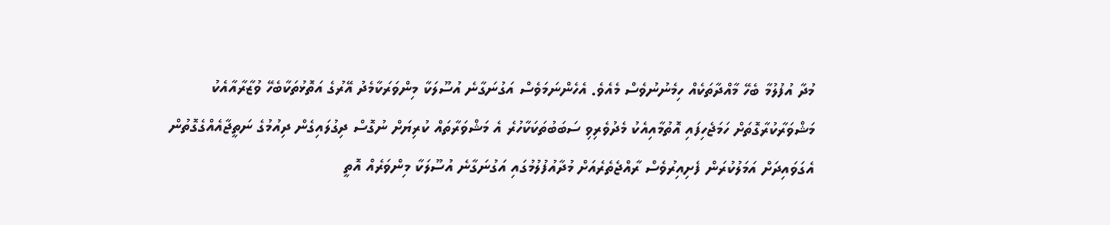މުދާ އުފުލުމާ ބެހޭ މާއްދާތަކެއް ހިމެނުނުވެސް މެއެވެ. އެހެންނަމަވެސް އަގުނަގާނެ އުސޫލަކާ މިންވަރަކާމެދު އޭރުގެ އަތޮޅުތަކާބެހޭ ވުޒާރާއާއެކު މަޝްވަރާކުރާގޮތަށް ހަމަޖެހިފައި އޮތުމާއިއެކު މެދުވެރިވި ސަބަބުތަކަކާހުރެ އެ މަޝްވަރާތައް ކުރިޔަށް ނުގޮސް ދިގުލައިގެން ދިއުމުގެ ނަތީޖާއެއްގެގޮތުން އެގަވައިދަށް އަމަލުކުރަން ފެށިއިރުވެސް ރާއްޖެތެރެއަށް މުދާއުފުލުމުގައި އަގުނަގާނެ އުސޫލަކާ މިންވަރެއް އޮތީ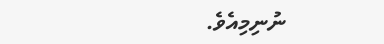ނުނިމިއެވެ.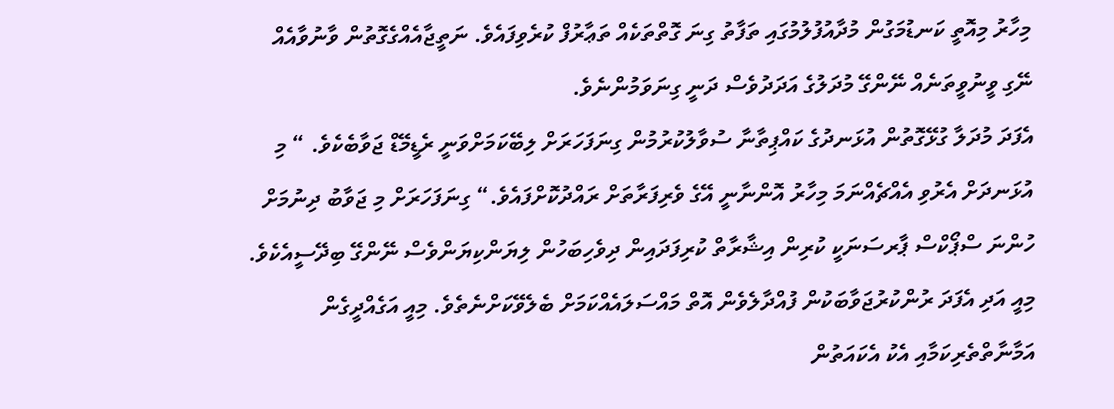މިހާރު މިއޮތީ ކަނޑުމަގުން މުދާއުފުލުމުގައި ތަފާތު ގިނަ ގޮތްތަކެއް ތަޢާރުފް ކުރެވިފައެވެ. ނަތީޖާއެއްގެގޮތުން ވާނުވާއެއް ނޭގި ވީނުވީތަނެއް ނޭންގޭ މުދަލުގެ އަދަދުވެސް ދަނީ ގިނަވަމުންނެވެ.
އެފަދަ މުދަލާ ގުޅޭގޮތުން އުޅަނދުގެ ކައްޕިތާނާ ސުވާލުކުރުމުން ގިނަފަހަރަށް ލިބޭކަމަށްވަނީ ރެޑީމޭޑް ޖަވާބެކެވެ. “ މި އުޅަނދަށް އެރުވި އެއްޗެއްނަމަ މިހާރު އޮންނާނީ އޭގެ ވެރިފަރާތަށް ރައްދުކޮށްފައެވެ.“ ގިނަފަހަރަށް މި ޖަވާބު ދިނުމަށް ހުންނަ ސްޕޯކްސް ޕާރސަނަކީ ކުރިން އިޝާރާތް ކުރިފަދައިން ދިވެހިބަހުން ލިޔަންކިޔަންވެސް ނޭންގޭ ބިދޭސީއެކެވެ.
މިއީ އަދި އެފަދަ ރުންކުރުޖަވާބަކުން ފުއްދާލެވެން އޮތް މައްސަލައެއްކަމަށް ބެލެވޭކަށްނެތެވެ. މިއީ އަގެއްދީގެން އަމާނާތްތެރިކަމާއި އެކު އެކައަތުން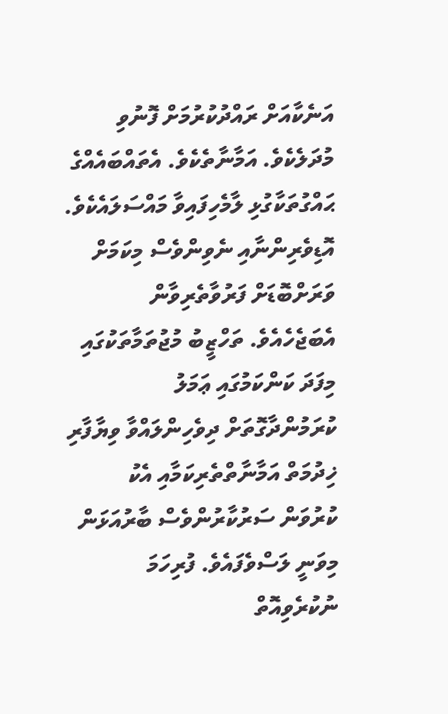އަނެކާއަށް ރައްދުކުރުމަށް ފޮނުވި މުދަލެކެވެ. އަމާނާތެކެވެ. އެތައްބައެއްގެ ޙައްގުތަކާގުޅި ލާމެހިފައިވާ މައްސަލައެކެވެ. އޮޑިވެރިންނާއި ނެވިންވެސް މިކަމަށް ވަރަށްބޮޑަށް ފަރުވާތެރިވާން އެބަޖެހެއެވެ. ތަހްޒީބު މުޖުތަމާތަކުގައި މިފަދަ ކަންކަމުގައި ޢަމަލު ކުރަމުންދާގޮތަށް ދިވެހިންލައްވާ ވިޔާފާރި ޚިދުމަތް އަމާނާތްތެރިކަމާއި އެކު ކުރުވަން ސަރުކާރުންވެސް ބާރުއަޅަން މިވަނީ ލަސްވެފައެވެ. ފުރިހަމަ ނުކުރެވިއޮތް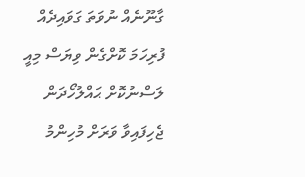ގާނޫނެއް ނުވަތަ ގަވައިދެއް ފުރިހަމަ ކޮށްގެން ވިޔަސް މިއީ ލަސްނުކޮށް ޙައްލުހޯދަން ޖެހިފައިވާ ވަރަށް މުހިންމު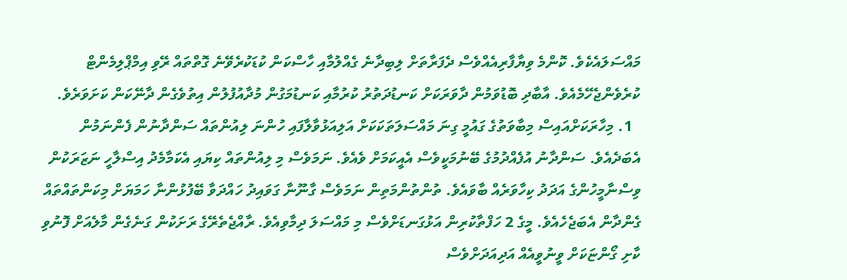މައްސަލައެކެވެ. ކޮންމެ ވިޔާފާރިއެއްވެސް ދެފަރާތަށް ލިބިދާނެ ގެއްލުމާއި ހާސްކަން ކުޑަކުރެވޭނެ ގޮތްތައް ރޭވި އިމްޕްލިމެންޓް ކުރެވެންޖެހޭމެއެވެ. އާބާދި ބޮޑުވަމުން ދާވަރަކަށް ކަނޑުދަތުރު ކުރުމާއި ކަނޑުމަގުން މުދާއުފުލުން އިތުވެގެން ދާނޭކަން ކަށަވަރެވެ.
  1. މިހާރަކަށްއައިސް މިބާވަތުގެ ގައުމީ ގިނަ މައްސަލަތަކަކަށް އަލިއަޅުވާލާފައި ހުންނަ ލިއުންތައް ސަންދާނުން ފެންނަމުން އެބަދެއެވެ. ސަންދާނު އުފެއްދުމުގެ ބޭނުމަކީވެސް އެއީކަމަށް ވެއެވެ. ނަމަވެސް މި ލިއުންތައް ކިޔައި އެކަމާމެދު އިސްލާހީ ނަޒަރަކުން ވިސްނާމީހުންގެ އަދަދު ކިހާވަރެއް ބާވައެވެ. ތުންތުންމަތިން ނަމަވެސް ގާނޫނާ ގަވައިދު ހައްދަވާ ބޭފުޅުންނާ ހަމަޔަށް މިކަންތައްތައް ގެންދާން އެބަޖެހެއެވެ. މީގެ 2 ހަފްތާކުރިން އަޅުގަނޑަށްވެސް މި މައްސަލަ ދިމާވިއެވެ. ރާއްޖެތެރޭގެ ރަށަކުން ގަނެގެން މާލެއަށް ފޮނުވި ކާށި ގޯންޏަކަށް ވީނުވީއެއް އަދިއަދަށްވެސް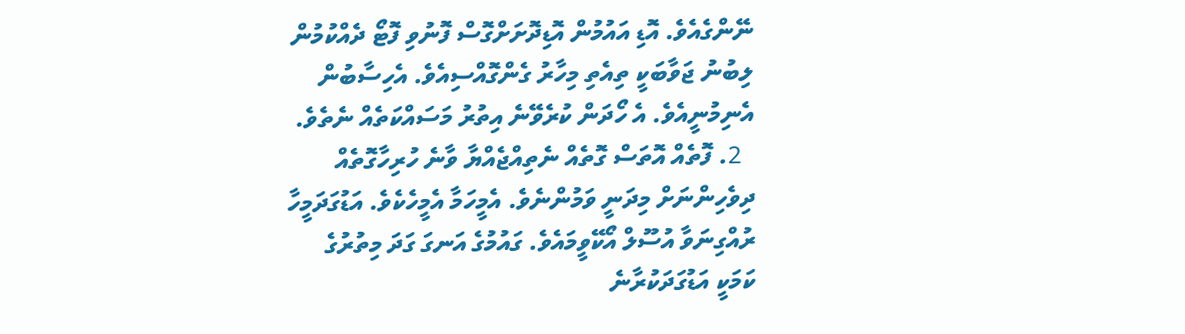ނޭންގެއެވެ. އޮޑި އައުމުން އޮޑިދޮށަށްގޮސް ފޮނުވި ފޮޓޯ ދެއްކުމުން ލިބުނު ޖަވާބަކީ ތިއެތި މިހާރު ގެންގޮއްސިއެވެ. އެހިސާބުން އެނިމުނީއެވެ. އެ ހޯދަން ކުރެވޭނެ އިތުރު މަސައްކަތެއް ނެތެވެ.
  2. ފޮތެއް އޮތަސް ގޮތެއް ނެތިއްޖެއްޔާ ވާނެ ހުރިހާގޮތެއް ދިވެހިންނަށް މިދަނީ ވަމުންނެވެ. އެމީހަމާ އެމީހެކެވެ. އަޑުގަދަމީހާ ރުއްގިނަވާ އުސޫލް އޯކޭވީމައެވެ. ގައުމުގެ އަނގަ ގަދަ މިތުރުގެ ކަމަކީ އަޑުގަދަކުރާނެ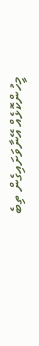މީހުންކޮޅެއް އޭނާވަށައިގެން ތިބެ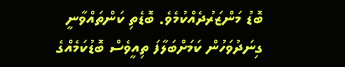ބޮޑު މަންޒަރުދެއްކުމެވެ. ބޮޑެތި ކަންތައްވާނީ ގިނަދުވަހުން ކަމަށްބަލާފަ ތިއީވެސް ބޮޑުކަމެއްގެ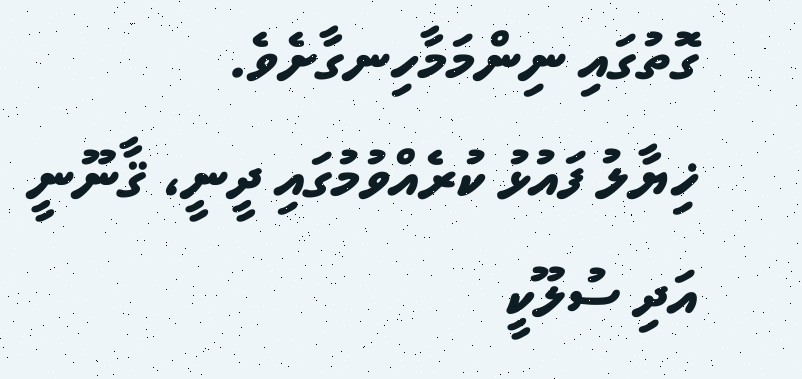ގޮތުގައި ނިންމަމާހިނގާށެވެ.
ޚިޔާލު ފައުޅު ކުރެއްވުމުގައި ދީނީ، ޤާނޫނީ އަދި ސުލޫކީ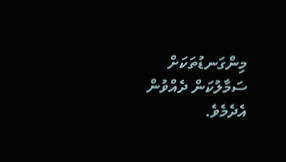މިންގަނޑުތަކަށް ސަމާލުކަން ދެއްވުން އެދެމެވެ.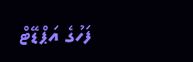ފަހުގެ އަޕްޑޭޓް